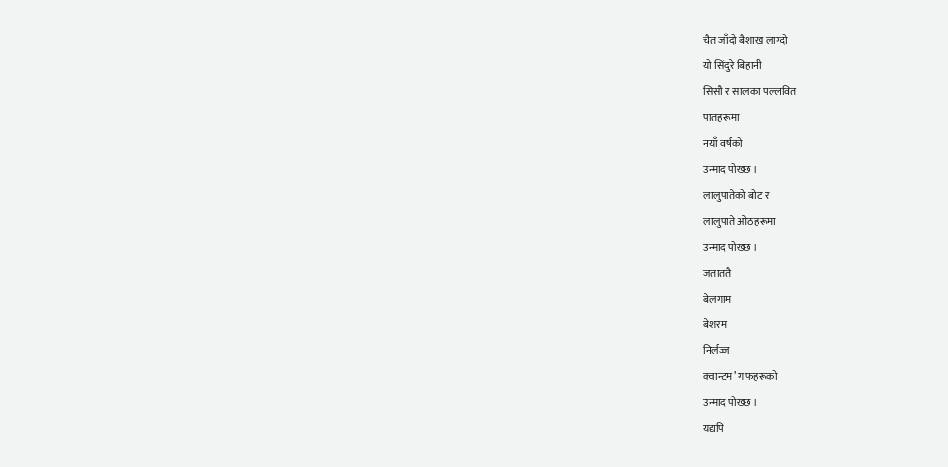चैत जाँदो बैशाख लाग्दो
यो सिंदुरे बिहानी
सिसौ र सालका पल्लवित
पातहरूमा
नयाँ वर्षको
उन्माद पोख्छ ।
लालुपातेको बोट र
लालुपाते ओठहरूमा
उन्माद पोख्छ ।
जताततै
बेलगाम
बेशरम
निर्लज्ज
क्वान्टम’ गफहरूको
उन्माद पोख्छ ।
यद्यपि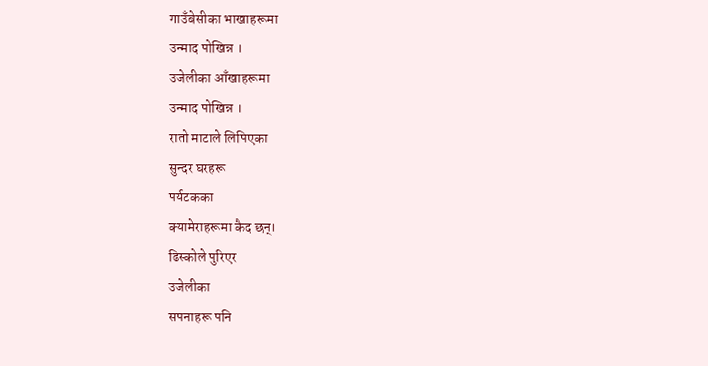गाउँबेसीका भाखाहरूमा
उन्माद पोखिन्न ।
उजेलीका आँखाहरूमा
उन्माद पोखिन्न ।
रातो माटाले लिपिएका
सुन्दर घरहरू
पर्यटकका
क्यामेराहरूमा कैद छन्।
ढिस्कोले पुरिएर
उजेलीका
सपनाहरू पनि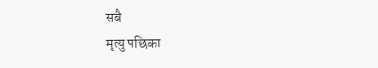सबै
मृत्यु पछिका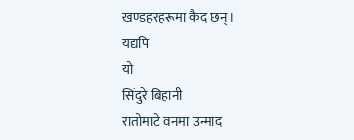खण्डहरहरूमा कैद छन्।
यद्यपि
यो
सिंदुरे बिहानी
रातोमाटे वनमा उन्माद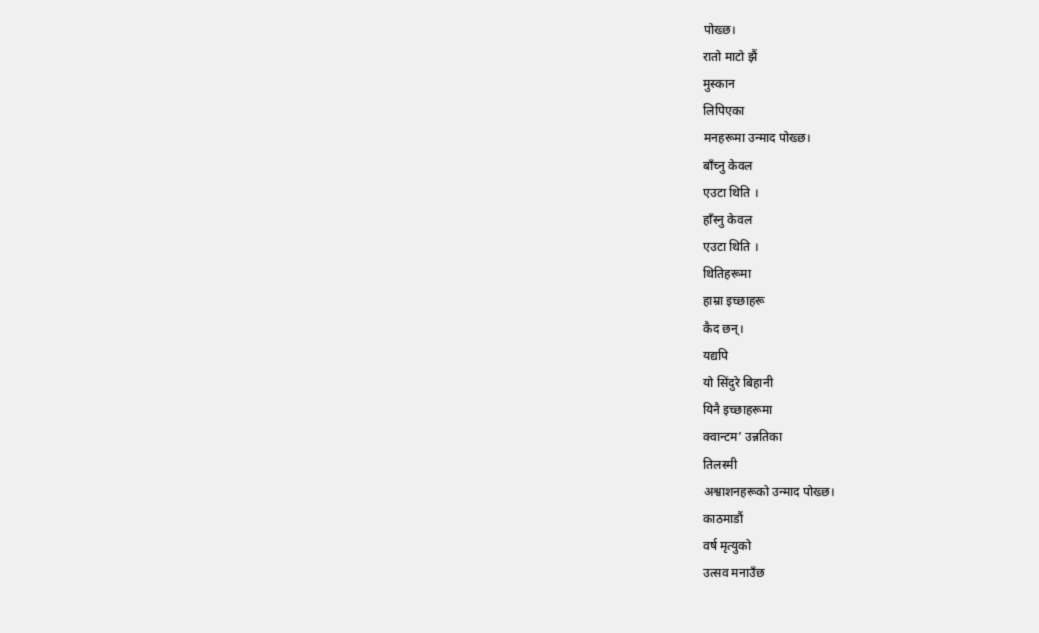पोख्छ।
रातो माटो झैं
मुस्कान
लिपिएका
मनहरूमा उन्माद पोख्छ।
बाँच्नु केवल
एउटा थिति ।
हाँस्नु केवल
एउटा थिति ।
थितिहरूमा
हाम्रा इच्छाहरू
कैद छन्।
यद्यपि
यो सिंदुरे बिहानी
यिनै इच्छाहरूमा
क्वान्टम’ उन्नतिका
तिलस्मी
अश्वाशनहरूको उन्माद पोख्छ।
काठमाडौं
वर्ष मृत्युको
उत्सव मनाउँछ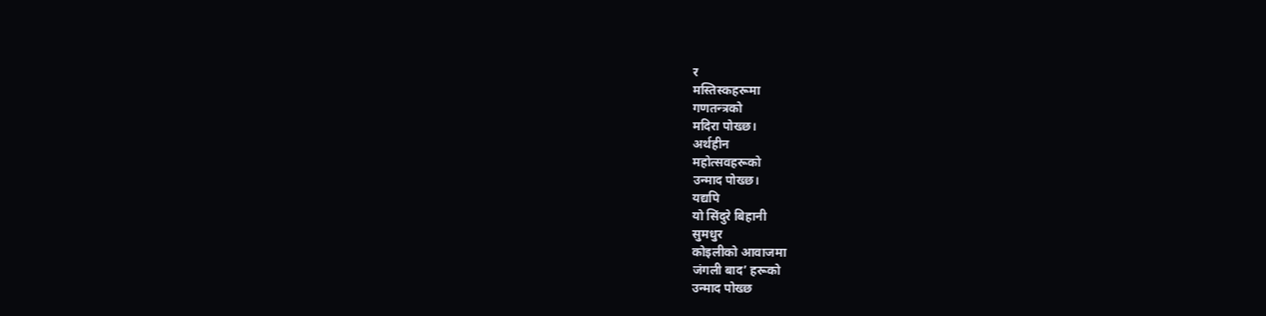र
मस्तिस्कहरूमा
गणतन्त्रको
मदिरा पोख्छ।
अर्थहीन
महोत्सवहरूको
उन्माद पोख्छ।
यद्यपि
यो सिंदुरे बिहानी
सुमधुर
कोइलीको आवाजमा
जंगली बाद’ हरूको
उन्माद पोख्छ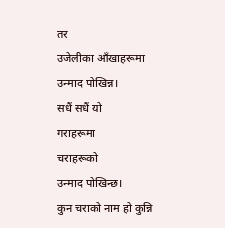तर
उजेलीका आँखाहरूमा
उन्माद पोखिन्न।
सधैं सधैं यो
गराहरूमा
चराहरूको
उन्माद पोखिन्छ।
कुन चराको नाम हो कुन्नि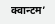क्वान्टम’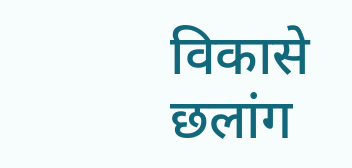विकासे छलांग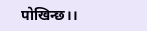पोखिन्छ।।